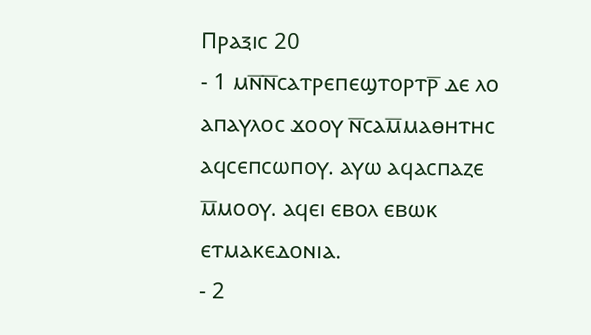Ⲡⲣⲁⲝⲓⲥ 20
- 1 ⲙⲛ̅ⲛ̅ⲥⲁⲧⲣⲉⲡⲉϣⲧⲟⲣⲧⲣ̅ ⲇⲉ ⲗⲟ ⲁⲡⲁⲩⲗⲟⲥ ϫⲟⲟⲩ ⲛ̅ⲥⲁⲙ̅ⲙⲁⲑⲏⲧⲏⲥ ⲁϥⲥⲉⲡⲥⲱⲡⲟⲩ. ⲁⲩⲱ ⲁϥⲁⲥⲡⲁⲍⲉ ⲙ̅ⲙⲟⲟⲩ. ⲁϥⲉⲓ ⲉⲃⲟⲗ ⲉⲃⲱⲕ ⲉⲧⲙⲁⲕⲉⲇⲟⲛⲓⲁ.
- 2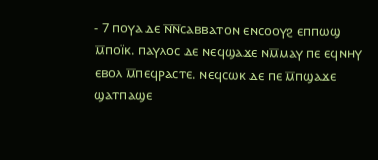- 7 ⲡⲟⲩⲁ ⲇⲉ ⲛ̅ⲛ̅ⲥⲁⲃⲃⲁⲧⲟⲛ ⲉⲛⲥⲟⲟⲩϩ ⲉⲡⲡⲱϣ ⲙ̅ⲡⲟⲓ̈ⲕ. ⲡⲁⲩⲗⲟⲥ ⲇⲉ ⲛⲉϥϣⲁϫⲉ ⲛⲙ̅ⲙⲁⲩ ⲡⲉ ⲉϥⲛⲏⲩ ⲉⲃⲟⲗ ⲙ̅ⲡⲉϥⲣⲁⲥⲧⲉ. ⲛⲉϥⲥⲱⲕ ⲇⲉ ⲡⲉ ⲙ̅ⲡϣⲁϫⲉ ϣⲁⲧⲡⲁϣⲉ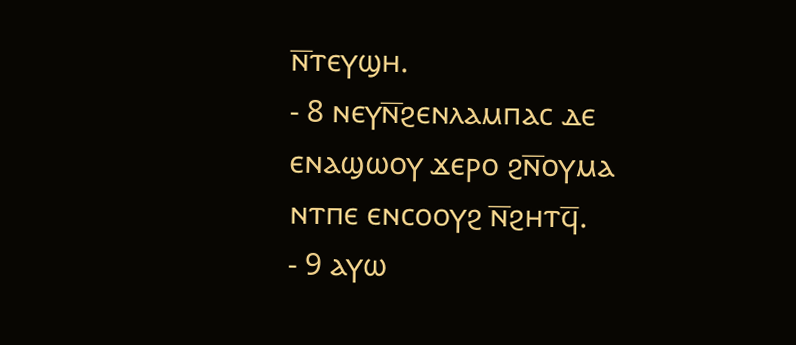ⲛ̅ⲧⲉⲩϣⲏ.
- 8 ⲛⲉⲩⲛ̅ϩⲉⲛⲗⲁⲙⲡⲁⲥ ⲇⲉ ⲉⲛⲁϣⲱⲟⲩ ϫⲉⲣⲟ ϩⲛ̅ⲟⲩⲙⲁ ⲛⲧⲡⲉ ⲉⲛⲥⲟⲟⲩϩ ⲛ̅ϩⲏⲧϥ̅.
- 9 ⲁⲩⲱ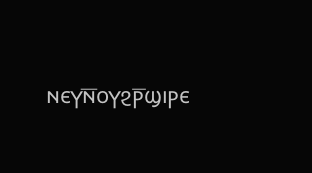ⲛⲉⲩⲛ̅ⲟⲩϩⲣ̅ϣⲓⲣⲉ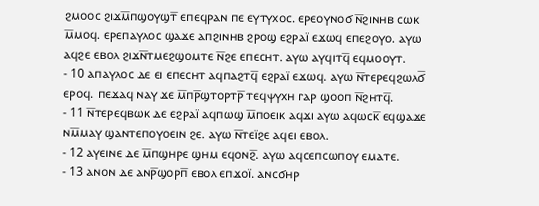ϩⲙⲟⲟⲥ ϩⲓϫⲙ̅ⲡϣⲟⲩϣⲧ̅ ⲉⲡⲉϥⲣⲁⲛ ⲡⲉ ⲉⲩⲧⲩⲭⲟⲥ. ⲉⲣⲉⲟⲩⲛⲟϭ ⲛ̅ϩⲓⲛⲏⲃ ⲥⲱⲕ ⲙ̅ⲙⲟϥ. ⲉⲣⲉⲡⲁⲩⲗⲟⲥ ϣⲁϫⲉ ⲁⲡϩⲓⲛⲏⲃ ϩⲣⲟϣ ⲉϩⲣⲁⲓ̈ ⲉϫⲱϥ ⲉⲡⲉϩⲟⲩⲟ. ⲁⲩⲱ ⲁϥϩⲉ ⲉⲃⲟⲗ ϩⲓϫⲛ̅ⲧⲙⲉϩϣⲟⲙⲧⲉ ⲛ̅ϩⲉ ⲉⲡⲉⲥⲏⲧ. ⲁⲩⲱ ⲁⲩϥⲓⲧϥ̅ ⲉϥⲙⲟⲟⲩⲧ.
- 10 ⲁⲡⲁⲩⲗⲟⲥ ⲇⲉ ⲉⲓ ⲉⲡⲉⲥⲏⲧ ⲁϥⲡⲁϩⲧϥ̅ ⲉϩⲣⲁⲓ̈ ⲉϫⲱϥ. ⲁⲩⲱ ⲛ̅ⲧⲉⲣⲉϥϩⲱⲗϭ̅ ⲉⲣⲟϥ. ⲡⲉϫⲁϥ ⲛⲁⲩ ϫⲉ ⲙ̅ⲡⲣ̅ϣⲧⲟⲣⲧⲣ̅ ⲧⲉϥⲯⲩⲭⲏ ⲅⲁⲣ ϣⲟⲟⲡ ⲛ̅ϩⲏⲧϥ̅.
- 11 ⲛ̅ⲧⲉⲣⲉϥⲃⲱⲕ ⲇⲉ ⲉϩⲣⲁⲓ̈ ⲁϥⲡⲱϣ ⲙ̅ⲡⲟⲉⲓⲕ ⲁϥϫⲓ ⲁⲩⲱ ⲁϥⲱⲥⲕ̅ ⲉϥϣⲁϫⲉ ⲛⲙ̅ⲙⲁⲩ ϣⲁⲛⲧⲉⲡⲟⲩⲟⲉⲓⲛ ϩⲉ. ⲁⲩⲱ ⲛ̅ⲧⲉⲓ̈ϩⲉ ⲁϥⲉⲓ ⲉⲃⲟⲗ.
- 12 ⲁⲩⲉⲓⲛⲉ ⲇⲉ ⲙ̅ⲡϣⲏⲣⲉ ϣⲏⲙ ⲉϥⲟⲛϩ̅. ⲁⲩⲱ ⲁϥⲥⲉⲡⲥⲱⲡⲟⲩ ⲉⲙⲁⲧⲉ.
- 13 ⲁⲛⲟⲛ ⲇⲉ ⲁⲛⲣ̅ϣⲟⲣⲡ̅ ⲉⲃⲟⲗ ⲉⲡϫⲟⲓ̈. ⲁⲛⲥϭⲏⲣ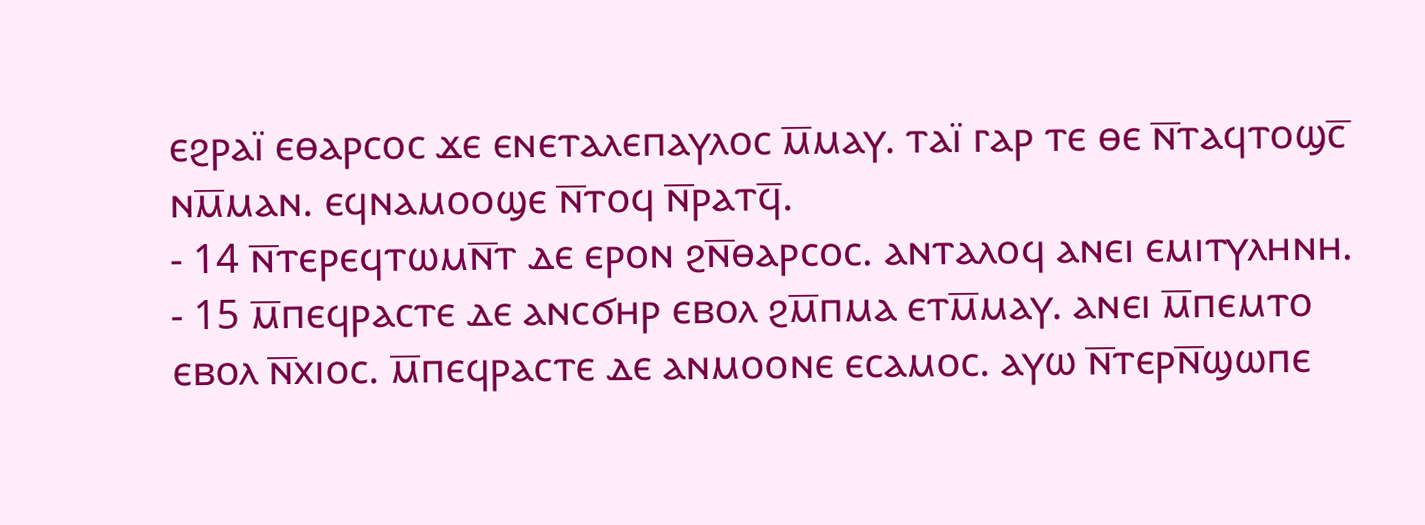ⲉϩⲣⲁⲓ̈ ⲉⲑⲁⲣⲥⲟⲥ ϫⲉ ⲉⲛⲉⲧⲁⲗⲉⲡⲁⲩⲗⲟⲥ ⲙ̅ⲙⲁⲩ. ⲧⲁⲓ̈ ⲅⲁⲣ ⲧⲉ ⲑⲉ ⲛ̅ⲧⲁϥⲧⲟϣⲥ̅ ⲛⲙ̅ⲙⲁⲛ. ⲉϥⲛⲁⲙⲟⲟϣⲉ ⲛ̅ⲧⲟϥ ⲛ̅ⲣⲁⲧϥ̅.
- 14 ⲛ̅ⲧⲉⲣⲉϥⲧⲱⲙⲛ̅ⲧ ⲇⲉ ⲉⲣⲟⲛ ϩⲛ̅ⲑⲁⲣⲥⲟⲥ. ⲁⲛⲧⲁⲗⲟϥ ⲁⲛⲉⲓ ⲉⲙⲓⲧⲩⲗⲏⲛⲏ.
- 15 ⲙ̅ⲡⲉϥⲣⲁⲥⲧⲉ ⲇⲉ ⲁⲛⲥϭⲏⲣ ⲉⲃⲟⲗ ϩⲙ̅ⲡⲙⲁ ⲉⲧⲙ̅ⲙⲁⲩ. ⲁⲛⲉⲓ ⲙ̅ⲡⲉⲙⲧⲟ ⲉⲃⲟⲗ ⲛ̅ⲭⲓⲟⲥ. ⲙ̅ⲡⲉϥⲣⲁⲥⲧⲉ ⲇⲉ ⲁⲛⲙⲟⲟⲛⲉ ⲉⲥⲁⲙⲟⲥ. ⲁⲩⲱ ⲛ̅ⲧⲉⲣⲛ̅ϣⲱⲡⲉ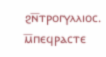ϩⲛ̅ⲧⲣⲟⲅⲩⲗⲗⲓⲟⲥ. ⲙ̅ⲡⲉϥⲣⲁⲥⲧⲉ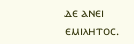ⲇⲉ ⲁⲛⲉⲓ ⲉⲙⲓⲗⲏⲧⲟⲥ.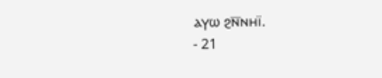ⲁⲩⲱ ϩⲛ̅ⲛⲏⲓ̈.
- 21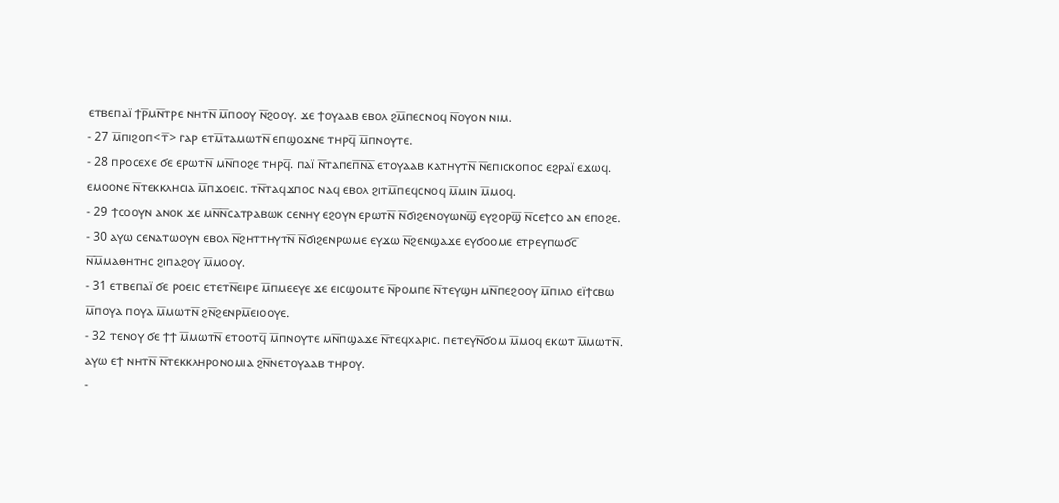ⲉⲧⲃⲉⲡⲁⲓ̈ ϯⲣ̅ⲙⲛ̅ⲧⲣⲉ ⲛⲏⲧⲛ̅ ⲙ̅ⲡⲟⲟⲩ ⲛ̅ϩⲟⲟⲩ. ϫⲉ ϯⲟⲩⲁⲁⲃ ⲉⲃⲟⲗ ϩⲙ̅ⲡⲉⲥⲛⲟϥ ⲛ̅ⲟⲩⲟⲛ ⲛⲓⲙ.
- 27 ⲙ̅ⲡⲓϩⲟⲡ<ⲧ̅> ⲅⲁⲣ ⲉⲧⲙ̅ⲧⲁⲙⲱⲧⲛ̅ ⲉⲡϣⲟϫⲛⲉ ⲧⲏⲣϥ̅ ⲙ̅ⲡⲛⲟⲩⲧⲉ.
- 28 ⲡⲣⲟⲥⲉⲭⲉ ϭⲉ ⲉⲣⲱⲧⲛ̅ ⲙⲛ̅ⲡⲟϩⲉ ⲧⲏⲣϥ̅. ⲡⲁⲓ̈ ⲛ̅ⲧⲁⲡⲉⲡ̅ⲛ̅ⲁ̅ ⲉⲧⲟⲩⲁⲁⲃ ⲕⲁⲧⲏⲩⲧⲛ̅ ⲛ̅ⲉⲡⲓⲥⲕⲟⲡⲟⲥ ⲉϩⲣⲁⲓ̈ ⲉϫⲱϥ. ⲉⲙⲟⲟⲛⲉ ⲛ̅ⲧⲉⲕⲕⲗⲏⲥⲓⲁ ⲙ̅ⲡϫⲟⲉⲓⲥ. ⲧⲛ̅ⲧⲁϥϫⲡⲟⲥ ⲛⲁϥ ⲉⲃⲟⲗ ϩⲓⲧⲙ̅ⲡⲉϥⲥⲛⲟϥ ⲙ̅ⲙⲓⲛ ⲙ̅ⲙⲟϥ.
- 29 ϯⲥⲟⲟⲩⲛ ⲁⲛⲟⲕ ϫⲉ ⲙⲛ̅ⲛ̅ⲥⲁⲧⲣⲁⲃⲱⲕ ⲥⲉⲛⲏⲩ ⲉϩⲟⲩⲛ ⲉⲣⲱⲧⲛ̅ ⲛ̅ϭⲓϩⲉⲛⲟⲩⲱⲛϣ̅ ⲉⲩϩⲟⲣϣ̅ ⲛ̅ⲥⲉϯⲥⲟ ⲁⲛ ⲉⲡⲟϩⲉ.
- 30 ⲁⲩⲱ ⲥⲉⲛⲁⲧⲱⲟⲩⲛ ⲉⲃⲟⲗ ⲛ̅ϩⲏⲧⲧⲏⲩⲧⲛ̅ ⲛ̅ϭⲓϩⲉⲛⲣⲱⲙⲉ ⲉⲩϫⲱ ⲛ̅ϩⲉⲛϣⲁϫⲉ ⲉⲩϭⲟⲟⲙⲉ ⲉⲧⲣⲉⲩⲡⲱϭⲥ̅ ⲛ̅ⲙ̅ⲙⲁⲑⲏⲧⲏⲥ ϩⲓⲡⲁϩⲟⲩ ⲙ̅ⲙⲟⲟⲩ.
- 31 ⲉⲧⲃⲉⲡⲁⲓ̈ ϭⲉ ⲣⲟⲉⲓⲥ ⲉⲧⲉⲧⲛ̅ⲉⲓⲣⲉ ⲙ̅ⲡⲙⲉⲉⲩⲉ ϫⲉ ⲉⲓⲥϣⲟⲙⲧⲉ ⲛ̅ⲣⲟⲙⲡⲉ ⲛ̅ⲧⲉⲩϣⲏ ⲙⲛ̅ⲡⲉϩⲟⲟⲩ ⲙ̅ⲡⲓⲗⲟ ⲉⲓ̈ϯⲥⲃⲱ ⲙ̅ⲡⲟⲩⲁ ⲡⲟⲩⲁ ⲙ̅ⲙⲱⲧⲛ̅ ϩⲛ̅ϩⲉⲛⲣⲙ̅ⲉⲓⲟⲟⲩⲉ.
- 32 ⲧⲉⲛⲟⲩ ϭⲉ ϯϯ ⲙ̅ⲙⲱⲧⲛ̅ ⲉⲧⲟⲟⲧϥ̅ ⲙ̅ⲡⲛⲟⲩⲧⲉ ⲙⲛ̅ⲡϣⲁϫⲉ ⲛ̅ⲧⲉϥⲭⲁⲣⲓⲥ. ⲡⲉⲧⲉⲩⲛ̅ϭⲟⲙ ⲙ̅ⲙⲟϥ ⲉⲕⲱⲧ ⲙ̅ⲙⲱⲧⲛ̅. ⲁⲩⲱ ⲉϯ ⲛⲏⲧⲛ̅ ⲛ̅ⲧⲉⲕⲕⲗⲏⲣⲟⲛⲟⲙⲓⲁ ϩⲛ̅ⲛⲉⲧⲟⲩⲁⲁⲃ ⲧⲏⲣⲟⲩ.
-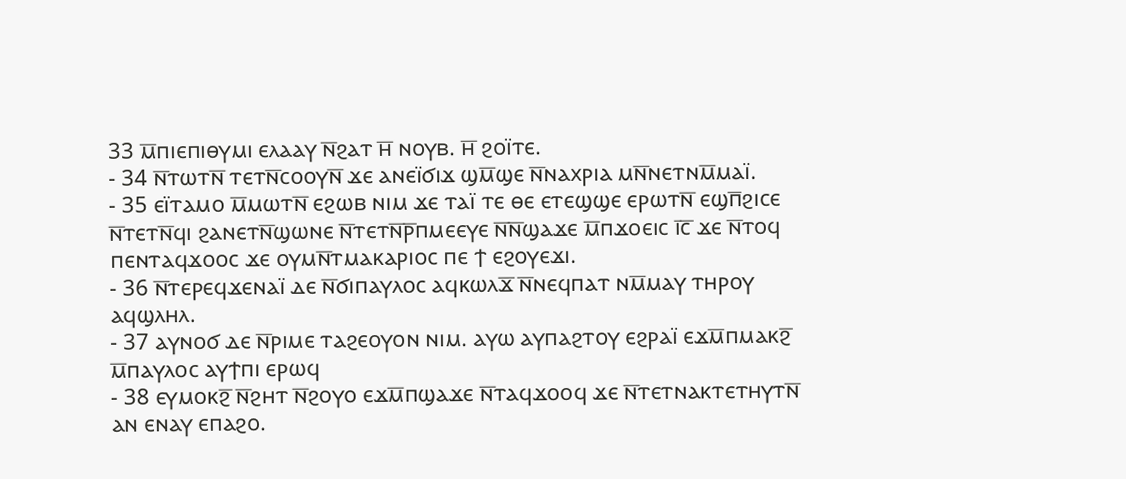33 ⲙ̅ⲡⲓⲉⲡⲓⲑⲩⲙⲓ ⲉⲗⲁⲁⲩ ⲛ̅ϩⲁⲧ ⲏ̅ ⲛⲟⲩⲃ. ⲏ̅ ϩⲟⲓ̈ⲧⲉ.
- 34 ⲛ̅ⲧⲱⲧⲛ̅ ⲧⲉⲧⲛ̅ⲥⲟⲟⲩⲛ̅ ϫⲉ ⲁⲛⲉⲓ̈ϭⲓϫ ϣⲙ̅ϣⲉ ⲛ̅ⲛⲁⲭⲣⲓⲁ ⲙⲛ̅ⲛⲉⲧⲛⲙ̅ⲙⲁⲓ̈.
- 35 ⲉⲓ̈ⲧⲁⲙⲟ ⲙ̅ⲙⲱⲧⲛ̅ ⲉϩⲱⲃ ⲛⲓⲙ ϫⲉ ⲧⲁⲓ̈ ⲧⲉ ⲑⲉ ⲉⲧⲉϣϣⲉ ⲉⲣⲱⲧⲛ̅ ⲉϣⲡ̅ϩⲓⲥⲉ ⲛ̅ⲧⲉⲧⲛ̅ϥⲓ ϩⲁⲛⲉⲧⲛ̅ϣⲱⲛⲉ ⲛ̅ⲧⲉⲧⲛ̅ⲣ̅ⲡⲙⲉⲉⲩⲉ ⲛ̅ⲛ̅ϣⲁϫⲉ ⲙ̅ⲡϫⲟⲉⲓⲥ ⲓ̅ⲥ̅ ϫⲉ ⲛ̅ⲧⲟϥ ⲡⲉⲛⲧⲁϥϫⲟⲟⲥ ϫⲉ ⲟⲩⲙⲛ̅ⲧⲙⲁⲕⲁⲣⲓⲟⲥ ⲡⲉ ϯ ⲉϩⲟⲩⲉϫⲓ.
- 36 ⲛ̅ⲧⲉⲣⲉϥϫⲉⲛⲁⲓ̈ ⲇⲉ ⲛ̅ϭⲓⲡⲁⲩⲗⲟⲥ ⲁϥⲕⲱⲗϫ̅ ⲛ̅ⲛⲉϥⲡⲁⲧ ⲛⲙ̅ⲙⲁⲩ ⲧⲏⲣⲟⲩ ⲁϥϣⲗⲏⲗ.
- 37 ⲁⲩⲛⲟϭ ⲇⲉ ⲛ̅ⲣⲓⲙⲉ ⲧⲁϩⲉⲟⲩⲟⲛ ⲛⲓⲙ. ⲁⲩⲱ ⲁⲩⲡⲁϩⲧⲟⲩ ⲉϩⲣⲁⲓ̈ ⲉϫⲙ̅ⲡⲙⲁⲕϩ̅ ⲙ̅ⲡⲁⲩⲗⲟⲥ ⲁⲩϯⲡⲓ ⲉⲣⲱϥ
- 38 ⲉⲩⲙⲟⲕϩ̅ ⲛ̅ϩⲏⲧ ⲛ̅ϩⲟⲩⲟ ⲉϫⲙ̅ⲡϣⲁϫⲉ ⲛ̅ⲧⲁϥϫⲟⲟϥ ϫⲉ ⲛ̅ⲧⲉⲧⲛⲁⲕⲧⲉⲧⲏⲩⲧⲛ̅ ⲁⲛ ⲉⲛⲁⲩ ⲉⲡⲁϩⲟ.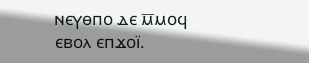ⲛⲉⲩⲑⲡⲟ ⲇⲉ ⲙ̅ⲙⲟϥ ⲉⲃⲟⲗ ⲉⲡϫⲟⲓ̈.